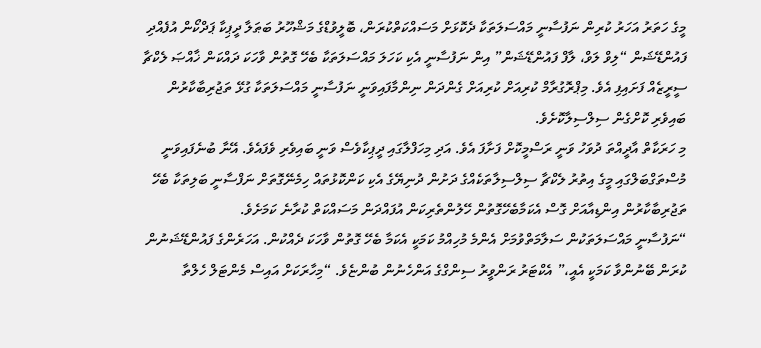މީގެ ހަތަރު އަހަރު ކުރިން ނަފުސާނީ މައްސަލަތަކާ ދެކޮޅަށް މަސައްކަތްކުރަން، ބޮލީވުޑްގެ މަޝްހޫރު ބަޠަލާ ދީޕިކާ ޕަދްކޯން އުފެއްދި ފައުންޑޭޝަން “ލިވް ލަވް، ލާފް ފައުންޑޭޝަން” އިން ނަފުސާނީ އެކި ކަހަލަ މައްސަލަތަކާ ބެހޭ ގޮތުން ވާހަކަ ދައްކަން ޚާއްޞަ ލެކްޗާ ސީރީޒެއް ފަށައިފި އެވެ. މިޕްރޮގުރާމް ކުރިއަށް ކުރިއަށް ގެންދަން ނިންމާފައިވަނީ ނަފުސާނީ މައްސަލަތަކާ ގުޅޭ ތަޖުރިބާކާރުން ބައިވެރި ކޮށްގެން ސިލްސިލާކޮށެވެ.
މި ހަރަކާތް އާދީއްތަ ދުވަހު ވަނީ ރަސްމީކޮށް ފަށާފަ އެވެ. އަދި މިހަފްލާގައި ދީޕިކާވެސް ވަނީ ބައިވެރި ވެފައެވެ. އޭނާ ބުނެފައިވަނީ މުސްތަގްބަލްގައި މީގެ އިތުރު ލެކްޗާ ސިލްސިލާތަކެއްގެ ދަށުން ދުނިޔޭގެ އެކި ކަންކޮޅުތައް ހިމެނޭގޮތަށް ނަފްސާނީ ބަލިތަކާ ބެހޭ ތަޖުރިބާކާރުން އިންޑިއާއަށް ގޮސް އެކަމާބެހޭގޮތުން ހޭލުންތެރިކަން އުފައްދަން މަސައްކަތް ކުރާނެ ކަމަށެވެ.
“ނަފުސާނީ މައްސަލަތަކުން ސަލާމަތްވުމަށް އެންމެ މުހިއްމު ކަމަކީ އެކަމާ ބެހޭ ގޮތުން ވާހަކަ ދެއްކުން. އަހަރެންގެ ފައުންޑޭޝަނުން ކުރަން ބޭނުންވާ ކަމަކީ އެއީ،” އެކްޓަރު ރަންވީރު ސިންގްގެ އަންހެނުން ބުންޏެވެ. “މިހާރަކަށް އައިސް މެންޓަލް ހެލްތާ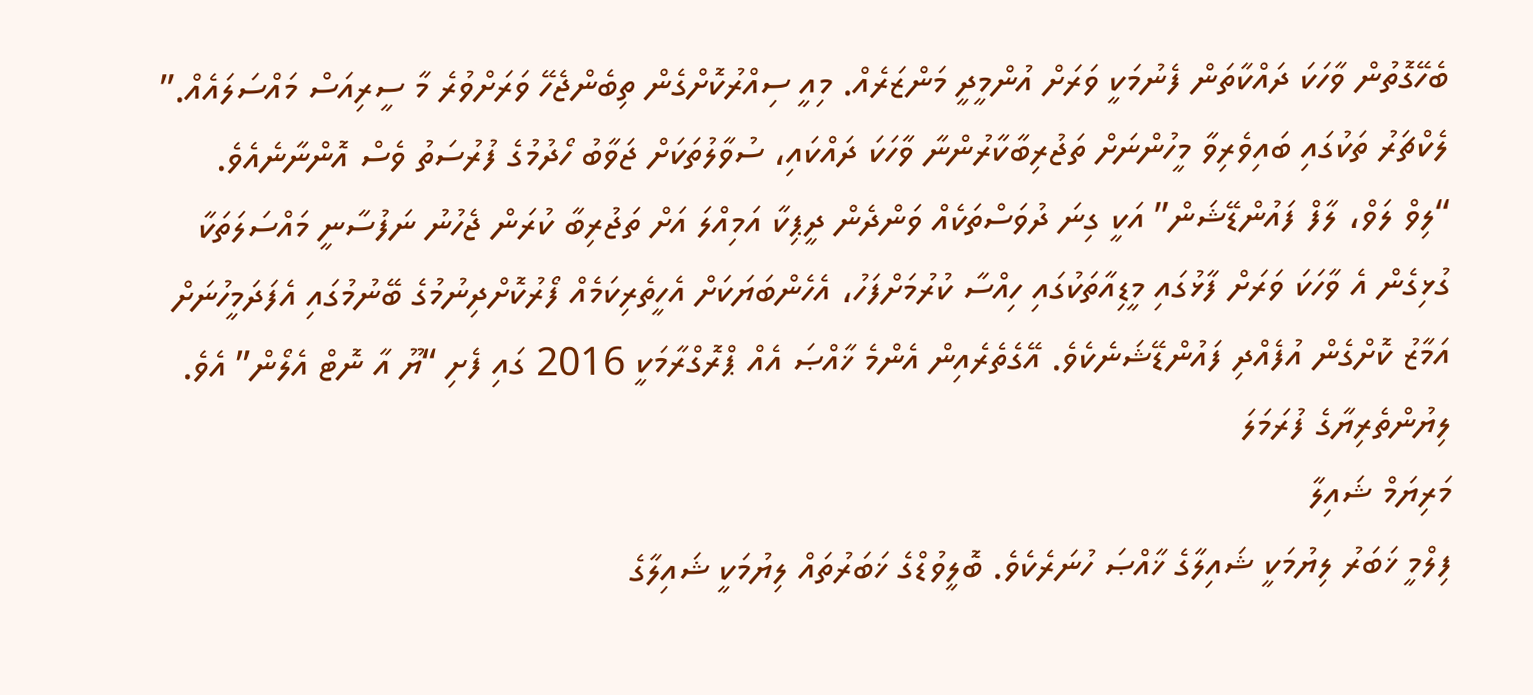ބެހޭގޮތުން ވާހަކަ ދައްކާތަން ފެނުމަކީ ވަރަށް އުންމީދީ މަންޒަރެއް. މިއީ ސިއްރުކޮށްގެން ތިބެންޖެހޭ ވަރަށްވުރެ މާ ސީރިއަސް މައްސަލައެއް.”
ލެކްޗަރު ތަކުގައި ބައިވެރިވާ މީހުންނަށް ތަޖުރިބާކާރުންނާ ވާހަކަ ދައްކައި، ސުވާލުތަކަށް ޖަވާބު ހޯދުމުގެ ފުރުސަތު ވެސް އޮންނާނެއެވެ.
“ލިވް ލަވް، ލާފް ފައުންޑޭޝަން” އަކީ ގިނަ ދުވަސްތަކެއް ވަންދެން ދީޕިކާ އަމިއްލަ އަށް ތަޖުރިބާ ކުރަން ޖެހުނު ނަފުސާނީ މައްސަލަތަކާ ގުޅިގެން އެ ވާހަކަ ވަރަށް ފާޅުގައި މީޑިއާތަކުގައި ހިއްސާ ކުރުމަށްފަހު، އެހެންބަޔަކަށް އެހީތެރިކަމެއް ފޯރުކޮށްދިނުމުގެ ބޭނުމުގައި އެފަދަމީހުނަށް އަމާޒު ކޮށްގެން އުފެއްދި ފައުންޑޭޝަނެކެވެ. އޭގެތެރެއިން އެންމެ ޚާއްޞަ އެއް ޕްރޮގްރާމަކީ 2016 ގައި ފެށި “ޔޫ އާ ނޮޓް އެލޯން” އެވެ.
ލިޔުންތެރިޔާގެ ފުރަމަލަ
މަރިޔަމް ޝައިލާ
ފިލްމީ ޚަބަރު ލިޔުމަކީ ޝައިލާގެ ޚާއްޞަ ހުނަރެކެވެ. ބޮލީވުޑްގެ ޚަބަރުތައް ލިޔުމަކީ ޝައިލާގެ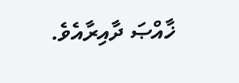ޚާއްޞަ ދާއިރާއެވެ.